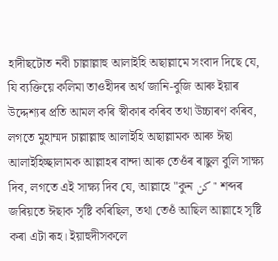হাদীছটোত নবী চাল্লাল্লাহু আলাইহি অছাল্লামে সংবাদ দিছে যে, যি ব্যক্তিয়ে কলিমা তাওহীদৰ অৰ্থ জানি-বুজি আৰু ইয়াৰ উদ্দেশ্যৰ প্ৰতি আমল কৰি স্বীকাৰ কৰিব তথা উচ্চাৰণ কৰিব, লগতে মুহাম্মদ চাল্লাল্লাহু আলাইহি অছাল্লামক আৰু ঈছা আলাইহিচ্ছালামক আল্লাহৰ বান্দা আৰু তেওঁৰ ৰাছুল বুলি সাক্ষ্য দিব, লগতে এই সাক্ষ্য দিব যে, আল্লাহে "কুন كن" শব্দৰ জৰিয়তে ঈছাক সৃষ্টি কৰিছিল, তথা তেওঁ আছিল আল্লাহে সৃষ্টি কৰা এটা ৰূহ। ইয়াহুদীসকলে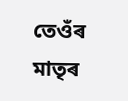তেওঁৰ মাতৃৰ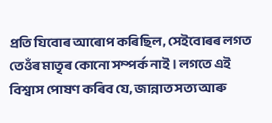প্ৰতি যিবোৰ আৰোপ কৰিছিল, সেইবোৰৰ লগত তেওঁৰ মাতৃৰ কোনো সম্পৰ্ক নাই। লগতে এই বিশ্বাস পোষণ কৰিব যে, জান্নাত সত্য আৰু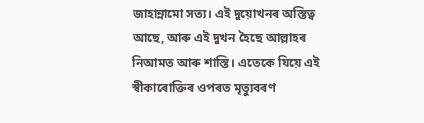জাহান্নামো সত্য। এই দুয়োখনৰ অস্তিত্ব আছে, আৰু এই দুখন হৈছে আল্লাহৰ নিআমত আৰু শাস্তি। এতেকে যিয়ে এই স্বীকাৰোক্তিৰ ওপৰত মৃত্যুবৰণ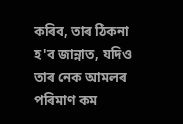কৰিব, তাৰ ঠিকনা হ'ব জান্নাত, যদিও তাৰ নেক আমলৰ পৰিমাণ কম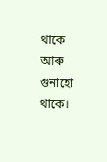থাকে আৰু গুনাহো থাকে।